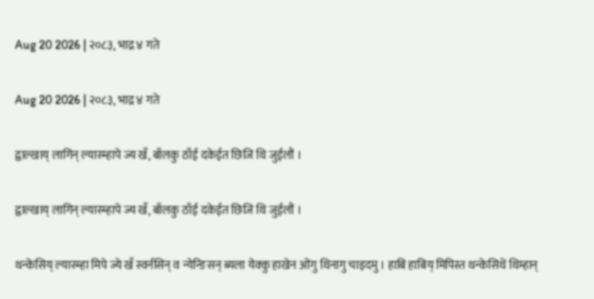Aug 20 2026 | २०८३, भाद्र ४ गते

Aug 20 2026 | २०८३, भाद्र ४ गते

द्वाल्खाय् लागिन् ल्यास्म्हापे ज्य खँ, बाँलकु ठाँई दकेईत छिजि थि जुईलौं ।

द्वाल्खाय् लागिन् ल्यास्म्हापे ज्य खँ, बाँलकु ठाँई दकेईत छिजि थि जुईलौं ।

थन्केसिय् ल्यास्म्हा मिपे ज्ये खँ स्वर्नसिन् व न्येन्ङिसन् ब्यला येक्कु हाखेन ओंगु थिनागु चाइदमु । हाबि हाबिय् मिपिस्त थन्केसिथें थिम्हान्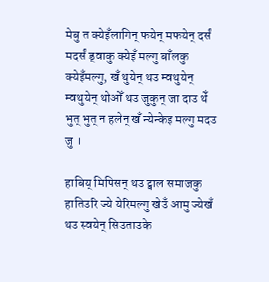मेबु त क्येइँलागिन् फयेन् मफयेन् दर्सं मदर्सं ड्वाकु क्येइँ मल्गु बाँलकु क्येइँमल्गु, खँ थुयेन् थउ म्वथुयेन् म्वथुयेन् थोओँ थउ जुकुन् जा दाउ थेँ भुत् भुत् न हलेन् खँ न्येन्केइ मल्गु मदउ जु ।

हाबिय् मिपिसन् थउ ट्वाल समाजकु हातिउरि ज्ये येरिमल्गु खेउँ आमु ज्येखँ थउ स्वयेन् सिउताउके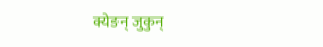क्येङन् जुकुन्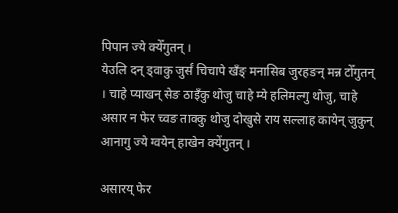पिपान ज्ये क्येँगुतन् ।
येउलि दन् ड्वाकु जुर्सं चिचापे खँङ् मनासिब जुरहङन् मन्न टोँगुतन् । चाहे प्याखन् सेङ ठाइँकु थोजु चाहे म्ये हलिमल्गु थोजु, चाहे असार न फेर च्वङ ताक्कु थोजु दोखुसे राय सल्लाह कायेन् जुकुन् आनागु ज्ये ग्वयेन् हाखेन क्येंगुतन् ।

असारय् फेर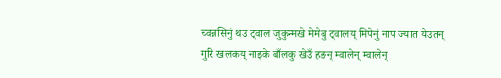च्वन्नसिनुं थउ ट्वाल जुकुन्मखे मेमेबु ट्वालय् मिपेनुं नाप ज्यात येउतन् गुरि खलकय् नाइके बाँलकु खेउँ हङन् म्वालेन् म्वालेन्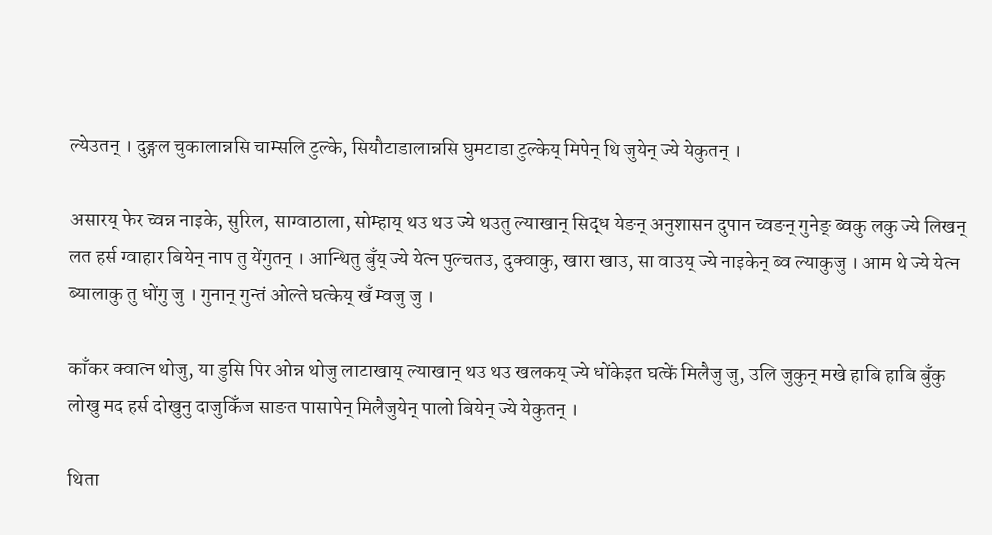ल्येउतन् । दुङ्गल चुकालान्नसि चाम्सलि टुल्के, सियौटाडालान्नसि घुमटाडा टुल्केय् मिपेन् थि जुयेन् ज्ये येकुतन् ।

असारय् फेर च्वन्न नाइके, सुरिल, साग्वाठाला, सोम्हाय् थउ थउ ज्ये थउतु ल्याखान् सिद्ध येङन् अनुशासन दुपान च्वङन् गुनेङ् ब्वकु लकु ज्ये लिखन् लत हर्स ग्वाहार बियेन् नाप तु येंगुतन् । आन्थितु बुँय् ज्ये येत्न पुल्चतउ, दुक्वाकु, खारा खाउ, सा वाउय् ज्ये नाइकेन् ब्व ल्याकुजु । आम थे ज्ये येत्न ब्यालाकु तु धोंगु जु । गुनान् गुन्तं ओल्ते घत्केय् खँ म्वजु जु ।

काँकर क्वात्न थोजु, या डुसि पिर ओन्न थोजु लाटाखाय् ल्याखान् थउ थउ खलकय् ज्ये धोंकेइत घत्कें मिलैजु जु, उलि जुकुन् मखे हाबि हाबि बुँकु लोखु मद हर्स दोखुनु दाजुकिँज साङत पासापेन् मिलैजुयेन् पालो बियेन् ज्ये येकुतन् ।

थिता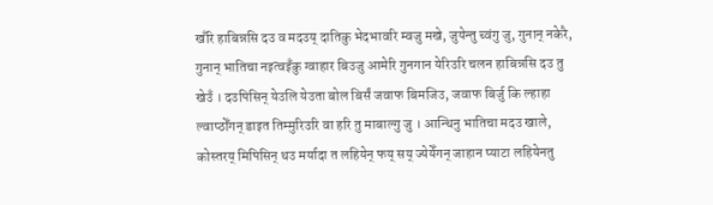खँरि हाबिन्नसि दउ व मदउय् दातिकु भेदभावरि म्वजु मखे, जुयेन्तु च्वंगु जु, गुनान् नकेरै, गुनान् भातिचा नइत्वइँकु ग्वाहार बिउजु आमेरि गुनगान येरिउरि चलन हाबिन्नसि दउ तु खेउँ । दउपिसिन् येउलि येउता बोल बिर्सं जवाफ बिमजिउ, जवाफ बिर्जु कि ल्हाहा ल्वाप्ठोँगन् डाइत तिम्मुरिउरि वा हरि तु माबाल्गु जु । आन्थिनु भातिचा मदउ खाले, कोस्तरय् मिपिसिन् थउ मर्यादा त लहियेन् फय् सय् ज्येयेँगन् जाहान प्याटा लहियेनतु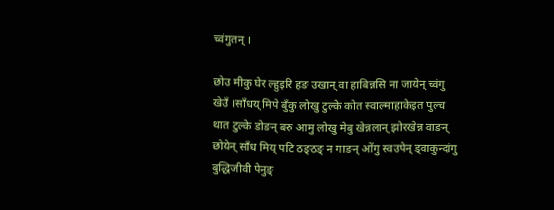च्वंगुतन् ।

छोउ मीकु घेर ल्हुइरि हङ उखान् वा हाबिन्नसि ना जायेन् च्वंगु खेउँ ।साँधय् मिपे बुँकु लोखु टुल्के कोत स्वाल्माहाकेइत पुल्च थात टुल्के डोङन् बरु आमु लोखु मेबु खेन्नलान् झोरखेन्न वाङन् छोयेन् साँध मिय् पटि ठङ्ठङ् न गाङन् ओंगु स्वउपेन् ड्वाकुन्दांगु बुद्धिजीवी पेनुङ्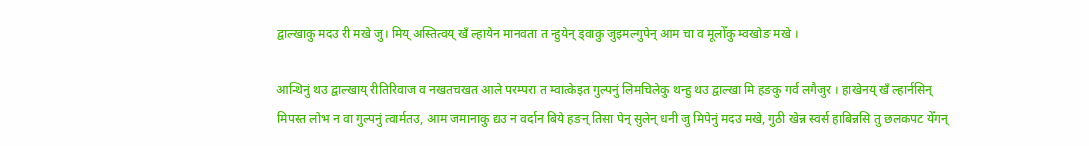द्वाल्खाकु मदउ री मखे जु। मिय् अस्तित्वय् खँ ल्हायेन मानवता त न्हुयेन् ड्वाकु जुइमल्गुपेन् आम चा व मूलोँकु म्वखोङ मखे ।

आन्थिनुं थउ द्वाल्खाय् रीतिरिवाज व नखतचखत आले परम्परा त म्वात्केइत गुल्पनुं लिमचिलेकु थन्हु थउ द्वाल्खा मि हङकु गर्व लगैजुर । हाखेनय् खँ ल्हार्नसिन् मिपस्त लोभ न वा गुल्पनुं त्वार्मतउ, आम जमानाकु द्यउ न वर्दान बिये हङन् तिसा पेन् सुलेन् धनी जु मिपेनुं मदउ मखे, गुठी खेन्न स्वर्स हाबिन्नसि तु छलकपट येँगन्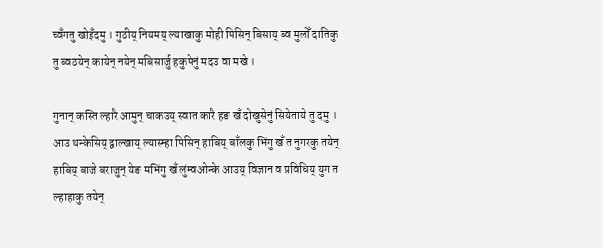च्वँगतु खोइँदमु । गुठीय् नियमय् ल्याखाकु मोही पिसिन् बिसाय् ब्व मुलोँ दातिकु तु ब्वठयेन् कायेन् नयेन् मबिसार्जु हकुपेनुं मदउ वा मखे ।

गुनान् कस्ति ल्हारै आमुन् चाकउय् स्वात कारै हङ खँ दोखुसेनुं सियेताये तु दमु । आउ थन्केसिय् द्वाल्खाय् ल्यास्म्हा पिसिन् हाबिय् बाँलकु भिंगु खँ त नुगरकु तयेन् हाबिय् बाजे बराजुन् येङ मभिंगु खँ लुंम्वओन्के आउय् विज्ञान व प्रविधिय् युग त ल्हाहाकु तयेन्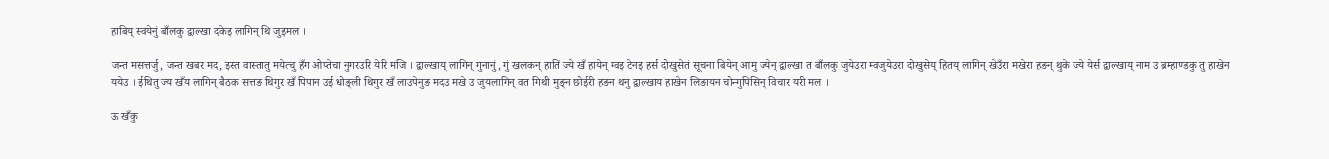हाबिय् स्वयेनुं बाँलकु द्वाल्खा दकेइ लागिन् थि जुइमल ।

जन्त मसत्तर्जु, जन्त खबर मद, इस्त वास्तातु मयेत्चु हँग ओप्तेचा नुगरउरि येरि मजि । द्वाल्खाय् लागिन् गुनानुं, गुं खलकन् हातिं ज्ये खँ हायेन् ग्वइ टेनइ हर्स दोखुसेतं सूचना बियेन् आमु ज्येन् द्वाल्खा त बाँलकु जुयेउरा म्वजुयेउरा दोखुसेय् हितय् लागिन् खेउँरा मखेरा हङन् थुके ज्ये येर्स द्वाल्खाय् नाम उ ब्रम्हाण्डकु तु हाखेन ययेउ । ईथितु ज्य खँय लागिन् बैठक सत्तङ थिगुर खँ पिपान उई धोङ्ली थिगुर खँ लाउपेनुङ मदउ मखे उ जुयलागिन् वत गिथी मुङ्न छोईरी हङन थनु द्वाल्खाय हाखेन लिङायन चोन्गुपिसिन् विचार यरी मल ।

ऊ खँकु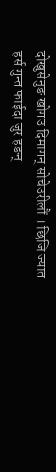दोखुसेनुङ खोगउ दिमागन् सोचेउरीलौं । छिजि ज्यात हर्स गुन्त फाईदा जुर हङन्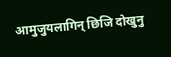आमुजुयलागिन् छिजि दोखुनु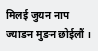मिलई जुयन नाप ज्याङन मुङन छोईलौं ।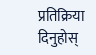प्रतिक्रिया दिनुहोस्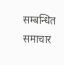सम्बन्धित समाचार